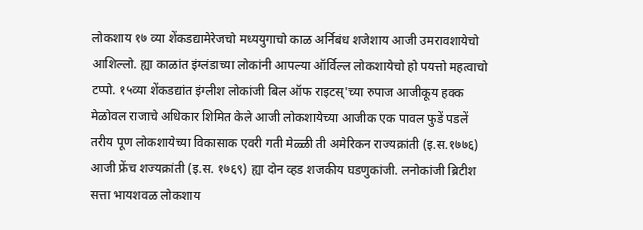लोकशाय १७ व्या शेंकडद्यामेरेजचो मध्ययुगाचो काळ अर्निबंध शजेशाय आजी उमरावशायेचो आशिल्लो. ह्या काळांत इंग्लंडाच्या लोकांनी आपल्या ऑर्विल्ल लोकशायेचो हो पयत्तो महत्वाचो टप्पो. १५व्या शेंकडद्यांत इंग्लीश लोकांजी बिल ऑफ राइटस्'च्या रुपाज आजीकूय हक्क मेळोवल राजाचे अधिकार शिमित केले आजी लोकशायेच्या आजीक एक पावल फुडें पडलें तरीय पूण लोकशायेच्या विकासाक एवरी गती मेळ्ळी ती अमेरिकन राज्यक्रांती (इ.स.१७७६) आजी फ्रेंच शज्यक्रांती (इ.स. १७६९) ह्या दोन व्हड शजकीय घडणुकांजी. लनोकांजी ब्रिटीश सत्ता भायशवळ लोकशाय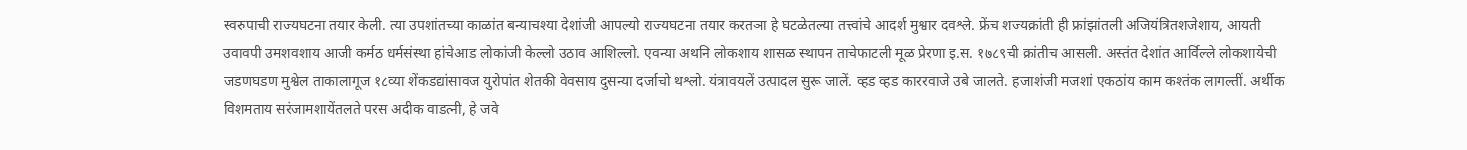स्वरुपाची राज्यघटना तयार केली. त्या उपशांतच्या काळांत बन्याचश्या देशांजी आपल्यो राज्यघटना तयार करतञा हे घटळेतल्या तत्त्वांचे आदर्श मुश्वार दवश्ले. फ्रेंच शज्यक्रांती ही फ्रांझांतली अजियंत्रितशजेशाय, आयती उवावपी उमशवशाय आजी कर्मठ धर्मसंस्था हांचेआड लोकांजी केल्लो उठाव आशिल्लो. एवन्या अथनि लोकशाय शासळ स्थापन ताचेफाटली मूळ प्रेरणा इ.स. १७८९ची क्रांतीच आसली. अस्तंत देशांत आर्विल्ले लोकशायेची जडणघडण मुश्वेल ताकालागूज १८व्या शेंकडद्यांसावज युरोपांत शेतकी वेवसाय दुसन्या दर्जाचो थश्लो. यंत्रावयलें उत्पादल सुरू जालें. व्हड व्हड काररवाजे उबे जालते. हजाशंजी मजशां एकठांय काम कश्तंक लागल्तीं. अर्थीक विशमताय सरंजामशायेंतलते परस अदीक वाडत्नी, हे जवे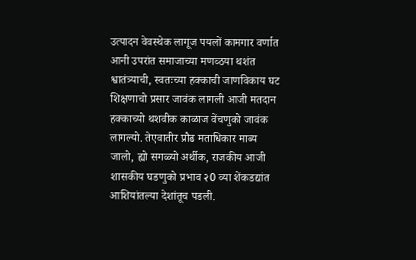उत्पादन वेवस्थेक लागूज पयलों कामगार वर्णात आनी उपरांत समाजाच्या मणव्ठया थशंत श्वातंत्र्याची, स्वतःच्या हक्काची जाणविकाय घट शिक्षणाचो प्रसार जावंक लागली आजी मतदान हक्काच्यो थशवीक काळाज वेंचणुको जावंक लागल्यो. तेएवातीर प्रौढ मताधिकार माब्य जालो, ह्यो सगळ्यो अर्थीक, राजकीय आजी शासकीय घडणुको प्रभाव २0 व्या शेंकडद्यांत आशियांतल्या देशांतूच पडली.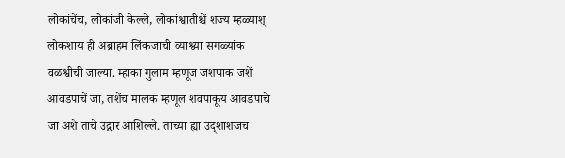लोकांचेंच, लोकांजी केल्ले, लोकांश्वातीश्चें शज्य म्हळ्याश् लोकशाय ही अब्राहम लिंकजाची व्याश्व्या सगळ्यांक वळश्वीची जाल्या. म्हाका गुलाम म्हणूज जशपाक जशें आवडपाचें जा, तशेंच मालक म्हणूल शवपाकूय आवडपाचे जा अशे ताचे उद्गार आशिल्ले. ताच्या ह्या उद्शाशजच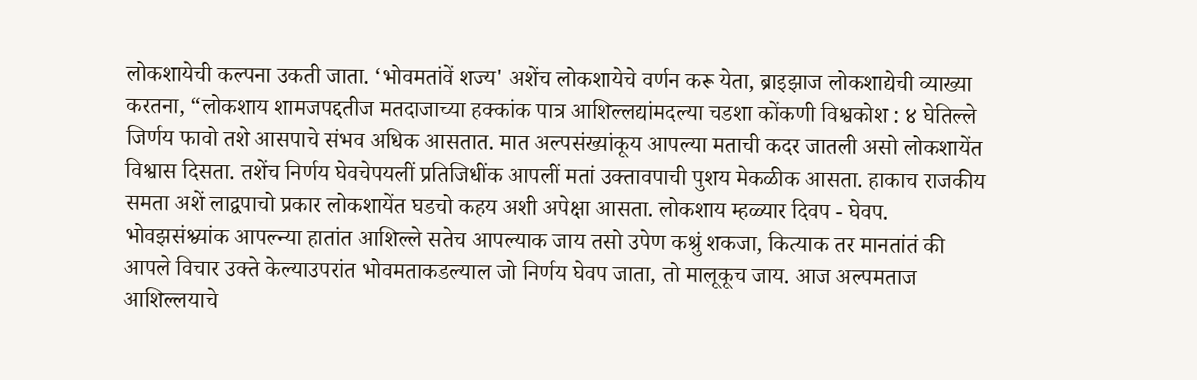लोकशायेची कल्पना उकती जाता. ‘भोवमतांवें शज्य' अशेंच लोकशायेचे वर्णन करू येता, ब्राइझाज लोकशाद्येची व्याख्या करतना, “लोकशाय शामजपद्दतीज मतदाजाच्या हक्कांक पात्र आशिल्लद्यांमदल्या चडशा कोंकणी विश्वकोश : ४ घेतिल्ले जिर्णय फावो तशे आसपाचे संभव अधिक आसतात. मात अल्पसंख्यांकूय आपल्या मताची कदर जातली असो लोकशायेंत विश्वास दिसता. तशेंच निर्णय घेवचेपयलीं प्रतिजिधींक आपलीं मतां उक्तावपाची पुशय मेकळीक आसता. हाकाच राजकीय समता अशें लाद्वपाचो प्रकार लोकशायेंत घडचो कहय अशी अपेक्षा आसता. लोकशाय म्हळ्यार दिवप - घेवप. भोवझसंश्व्यांक आपल्न्या हातांत आशिल्ले सतेच आपल्याक जाय तसो उपेण कश्रुं शकजा, कित्याक तर मानतांतं की आपले विचार उक्ते केल्याउपरांत भोवमताकडल्याल जो निर्णय घेवप जाता, तो मालूकूच जाय. आज अल्पमताज आशिल्लयाचे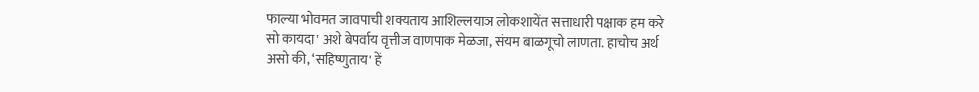फाल्या भोवमत जावपाची शक्यताय आशिल्लयाञ लोकशायेंत सत्ताधारी पक्षाक हम करे सो कायदा' अशे बेपर्वाय वृत्तीज वाणपाक मेळजा, संयम बाळगूचो लाणता. हाचोच अर्थ असो की, ‘सहिष्णुताय' हें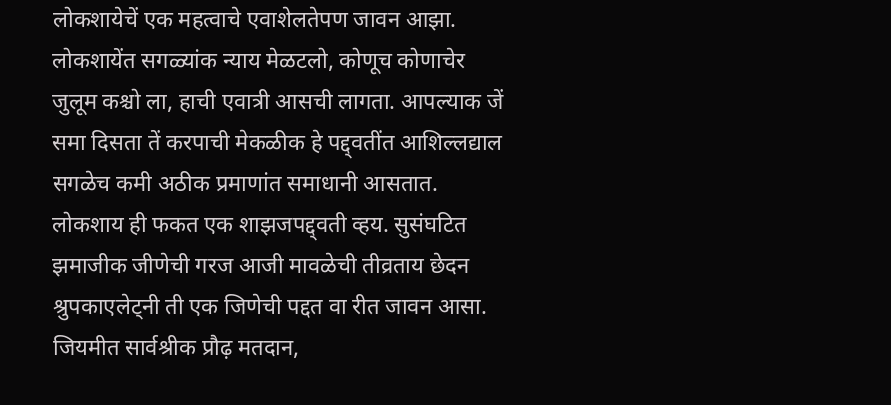लोकशायेचें एक महत्वाचे एवाशेलतेपण जावन आझा. लोकशायेंत सगळ्यांक न्याय मेळटलो, कोणूच कोणाचेर जुलूम कश्चो ला, हाची एवात्री आसची लागता. आपल्याक जें समा दिसता तें करपाची मेकळीक हे पद्द्वतींत आशिल्लद्याल सगळेच कमी अठीक प्रमाणांत समाधानी आसतात. लोकशाय ही फकत एक शाझजपद्द्वती व्हय. सुसंघटित झमाजीक जीणेची गरज आजी मावळेची तीव्रताय छेदन श्रुपकाएलेट्नी ती एक जिणेची पद्दत वा रीत जावन आसा. जियमीत सार्वश्रीक प्रौढ़ मतदान,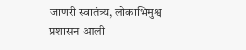जाणरी स्वातंत्र्य, लोकाभिमुश्व प्रशासन आली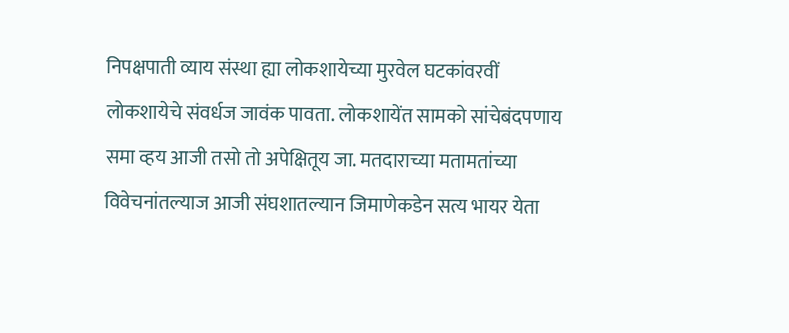निपक्षपाती व्याय संस्था ह्या लोकशायेच्या मुरवेल घटकांवरवीं लोकशायेचे संवर्धज जावंक पावता. लोकशायेंत सामको सांचेबंदपणाय समा व्हय आजी तसो तो अपेक्षितूय जा. मतदाराच्या मतामतांच्या विवेचनांतल्याज आजी संघशातल्यान जिमाणेकडेन सत्य भायर येता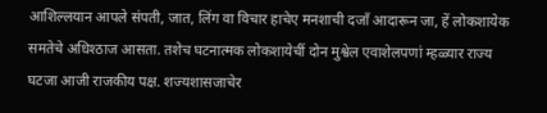आशिल्लयान आपले संपती, जात, लिंग वा विचार हाचेए मनशाची दजाँ आदारून जा, हें लोकशायेक समतेचे अधिश्ठाज आसता. तशेच घटनात्मक लोकशायेचीं दोन मुश्वेल एवाशेलपणां म्हळ्यार राज्य घटजा आजी राजकीय पक्ष. शज्यशासजाचेर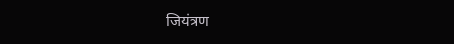जियंत्रण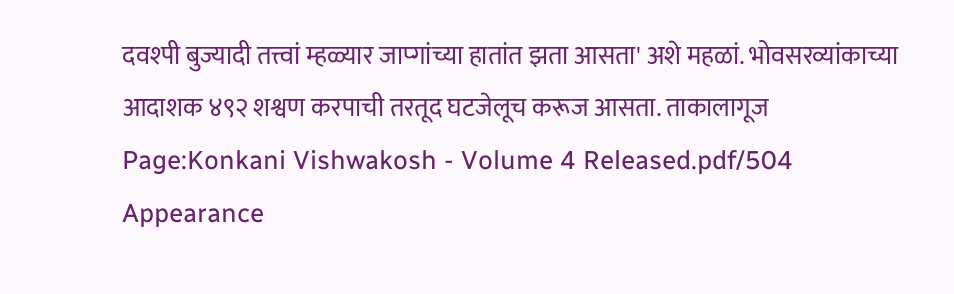दवश्पी बुज्यादी तत्त्वां म्हळ्यार जाप्गांच्या हातांत झता आसता' अशे महळां. भोवसरव्यांकाच्या आदाशक ४९२ शश्वण करपाची तरतूद घटजेलूच करूज आसता. ताकालागूज
Page:Konkani Vishwakosh - Volume 4 Released.pdf/504
Appearance